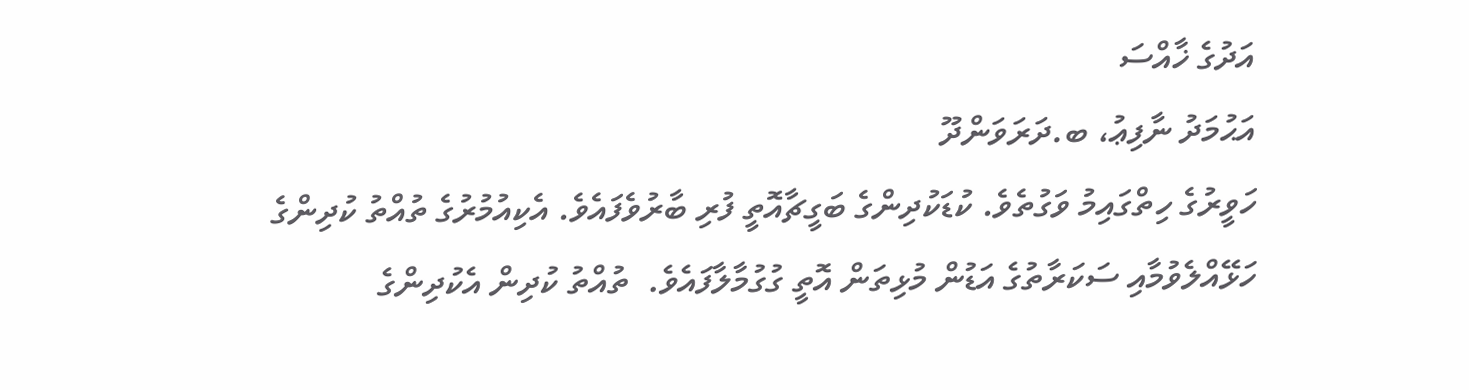އަދުގެ ޚާއްސަ
އަޙުމަދު ނާފިޢު، ބ.ދަރަވަންދޫ
ހަވީރުގެ ހިތްގައިމު ވަގުތެވެ. ކުޑަކުދިންގެ ބަގީޗާއޮތީ ފުރި ބާރުވެފައެވެ. އެކިއުމުރުގެ ތުއްތު ކުދިންގެ ހަޅޭއްލެވުމާއި ސަކަރާތުގެ އަޑުން މުޅިތަން އޮތީ ގުގުމާލާފައެވެ.  ތުއްތު ކުދިން އެކުދިންގެ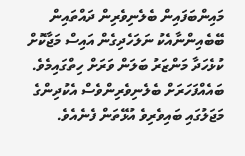މައިންބަފައިން ބެލެނިވެރިން ދައްތައިން ބޭބެއިންނާއެކު ނަލަހެދިގެން އައިސް މަޖާކޮށް ކުޅެހަދާ މަންޒަރު ބަލަން ވަރަށް ހިތްގައިމެވެ. ބައެއްފަހަރަށް ބެލެނިވެރިންވެސް އެކުދިންގެ މަޖަލުގައި ބައިވެރިވެ އުޅޭތަން ފެނެއެވެ.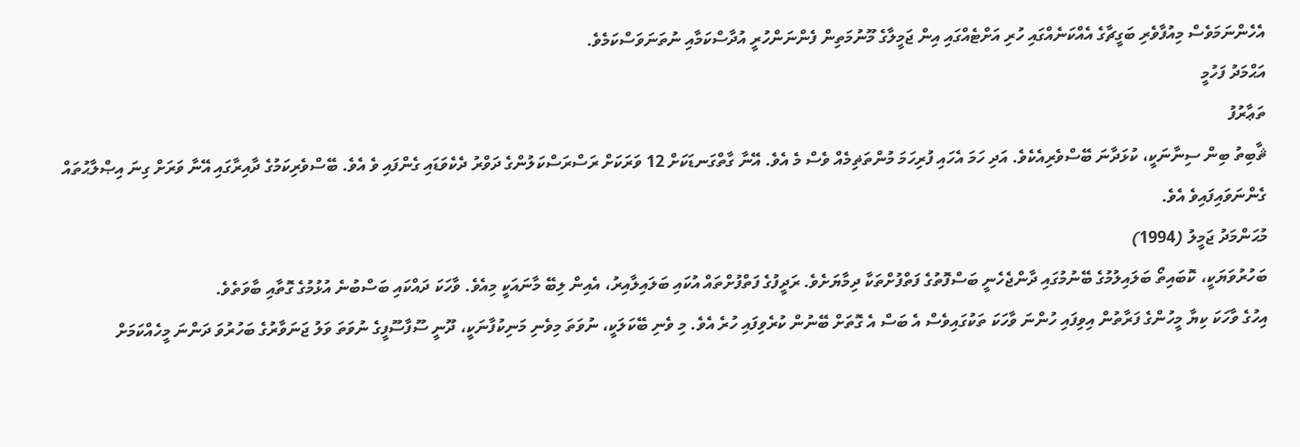އެހެންނަމަވެސް މިއުފާވެރި ބަގީޗާގެ އެއްކަނެއްގައި ހުރި އަށްޓެއްގައި އިން ޖަމީލާގެ މޫނުމަތިން ފެންނަންހުރީ އުދާސްކަމާއި ނުތަނަވަސްކަމެވެ.
އަޙްމަދު ފަހުމީ
ތަޢާރުފު
ޘާބިތު ބިން ސިނާނަކީ، ކުޅަދާނަ ބޭސްވެރިއެކެވެ. އަދި ހަމަ އެހައި ފުރިހަމަ މުންތަޡިމެއް ވެސް މެ އެވެ. އޭނާ ގާތްގަނޑަކަށް 12 ވަރަކަށް ރަސްރަސްކަލުންގެ ދަވްރު ދެކެވަޑައި ގެންފައި ވެ އެވެ. ބޭސްވެރިކަމުގެ ދާއިރާގައި އޭނާ ވަރަށް ގިނަ އިޞްލާޙުތައް ގެންނަވައިފައިވެ އެވެ.
މުޙަންމަދު ޖަމީލު (1994)
ބަހުރުވަޔަކީ، ކޮބައިތޯ ބަލައިލުމުގެ ބޭނުމުގައި ދާންޖެހެނީ ބަސްފޮތުގެ ފަތްފުށްތަކާ ދިމާޔަށެވެ. ރަދީފުގެ ފަތްފުށްތައް އުކައި ބަލައިލާއިރު، އެއިން ލިބޭ މާނައަކީ މިއެވެ. ވާހަކަ ދައްކައި ބަސްބުނެ އުޅުމުގެ ގޮތާއި ބާވަތެވެ.
އިހުގެ ވާހަކަ ކިޔާ މީހުންގެ ފަރާތުން އިވިފައި ހުންނަ ވާހަކަ ތަކުގައިވެސް އެ ބަސް އެ ގޮތަށް ބޭނުން ކުރެވިފައި ހުރެ އެވެ. މި ވެނި ބޭކަލަކީ، ނުވަތަ މިވެނި މަނިކުފާނަކީ، ދޫނީ ސޫފާސޫފީގެ ނުވަތަ ވަލު ޖަނަވާރުގެ ބަހުރުވަ ދަންނަ މީހެއްކަމަށް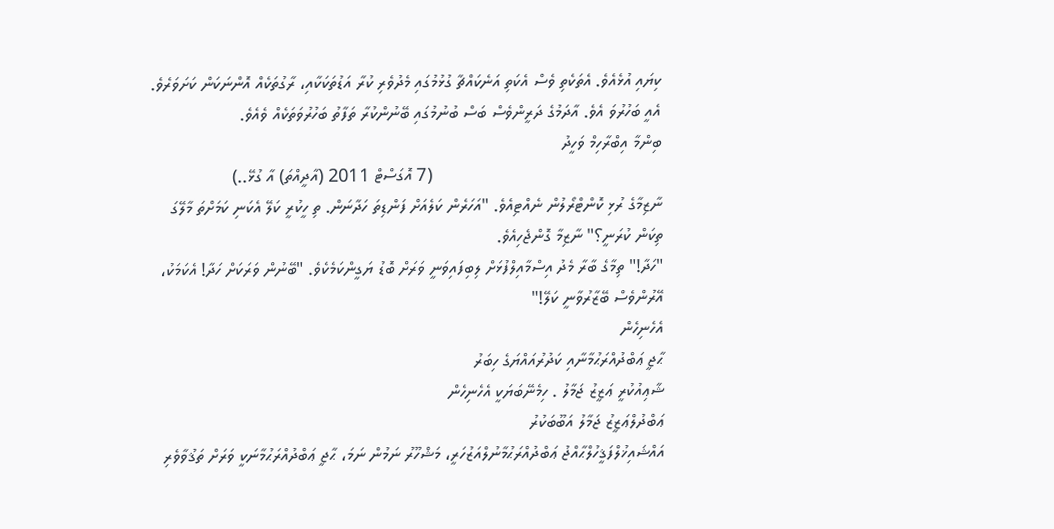ކިޔައި އުޅެއެވެ. އެތަކެތި ވެސް އެކަތި އަނެކައްޗާ ގުޅުމުގައި މެދުވެރި ކުރާ އަޑުތަކަކާއި، ރާގުތަކެއް އޮންނަކަން ކަށަވަރެވެ. އެއީ ބަހުރުވަ އެވެ. އާދަމުގެ ދަރީންވެސް ބަސް ބުނުމުގައި ބޭނުންކުރާ ތަފާތު ބަހުރުވަތަކެއް ވެއެވެ.
ބިންމާ އިބްރާހިމް ވަހީދު
                                                 (7 އޮގަސްޓް 2011 (އާދީއްތަ) އާ ގުޅޭ..)
ނާޒިމާގެ ރުޅި ކޮންޓްރޯލުން ނެއްޓިއެވެ. "އަހަރެން ކަލެއަށް ފަންޑިތަ ހަދާނަން. ތި ހީކުރީ ކަލޭ އެކަނި ކަމަށްތަ މާލޭގަ ތިކަން ކުރަނީ؟" ނާޒިމާ ގޮންޖެހިއެވެ.
"ހަދާ!" ތިމާގެ ބާރާ މެދު އިސްމާއިލްފުޅަށް ލިބިފައިވަނީ ވަރަށް ބޮޑު ޔަގީންކަމެކެވެ. "ބޭނުން ވަރަކަށް ހަދާ! އެކަމަކު، އޭރުންވެސް ބޭޒާރުވާނީ ކަލޭ!"
އެހެނިހެން
ޙާޖީ ޢަބްދުއްރަޙުމާނާއި ކަދުރުއައްޔަގެ ހިބަރު
ޝާޢިއުކުރީ ޢަޒީޒު ޖަމާލު . ހިމެނޭބަޔަކީ އެހެނިހެން
ޢަބްދުލްޢަޒީޒު ޖަމާލު އަބޫބަކުރު
އައްޝައިޚުލްފަޤީހުލްޙާއްޖު ޢަބްދުއްރަޙުމާނުލްއަޒުހަރީ، މަޝްހޫރު ނަމުން ނަމަ، ޙާޖީ ޢަބްދުއްރަޙުމާނަކީ ވަރަށް ތަޤުވާވެރި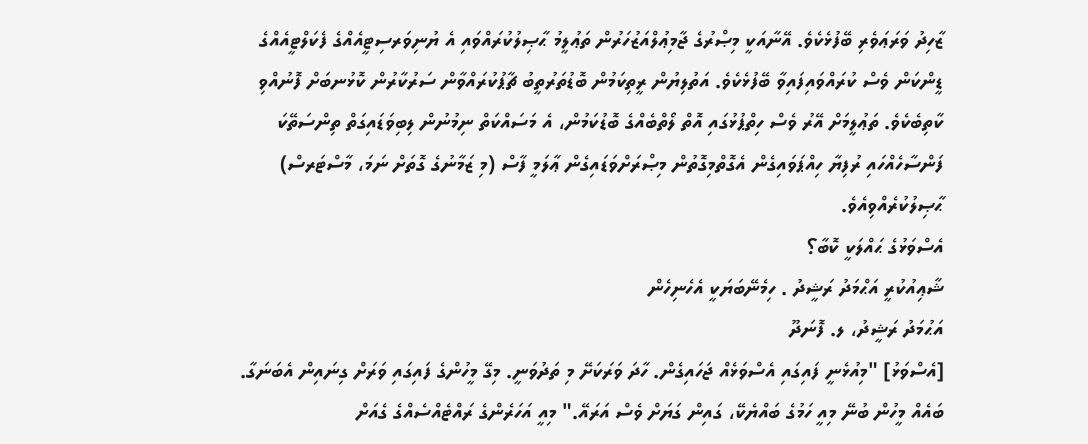ޒާހިދު ވަރަޢަވެރި ބޭފުޅެކެވެ. އޭނާއަކީ މިޞްރުގެ ޖާމިޢުލްއަޒުހަރުން ތަޢުލީމު ޙާޞިލުކުރައްވައި އެ ޔުނިވަރސިޓީއެއްގެ ފެކަލްޓީއެއްގެ ޑީންކަން ވެސް ކުރައްވައިފައިވާ ބޭފުޅެކެވެ. އަތުލިޔުން ރީތިކަމުން ބޮޑުތަރުތީބު ޗާޕުކުރައްވާން ސަރުކާރުން ކޮޅުނބަށް ފޮނުއްވި ކާތިބެކެވެ. ތަޢުލީމަށް އޭރު ވެސް ހިތްޕުޅުގައި އޮތް ލޯތްބެއްގެ ބޮޑުކަމުން، އެ މަސައްކަތް ނިމުނުން ލިބިވަޑައިގަތް ތިންސަތޭކަ ފަންސާހެއްހައި ރުފިޔާ ހިއްޕަވައިގެން އެގޮތްމިގޮތުން މިޞްރަށްވަޑައިގެން ޢާލަމީ ފާސް (މި ޒަމާނުގެ ގޮތަށް ނަމަ، މާސްޓަރސް) ޙާޞިލުކުރެއްވިއެވެ.
އެސްވަޅުގެ ޙައްލަކީ ކޮބާ؟
ޝާޢިއުކުރީ އަޙްމަދު ރަޝީދު . ހިމެނޭބަޔަކީ އެހެނިހެން
އަޙުމަދު ރަޝީދު، ލ. ފޮނަދޫ
[އެސްވަޅު] "މިއުޅެނީ ފައިގައި އެސްވަޅެއް ޖަހައިގެން. ހާދަ ވަރަކަށޭ މި ތަދުވަނީ. މިގޭ މީހުންގެ ފައިގައި ވަރަށް ގިނައިން އެބަނަގާ. ބައެއް މީހުން ބުނޭ މިއީ ހަމުގެ ބައްޔެކޭ، ގައިން ގަޔަށް ވެސް އަރައޭ." މިއީ އަހަރެންގެ ރައްޓެއްސެއްގެ ގެއަށް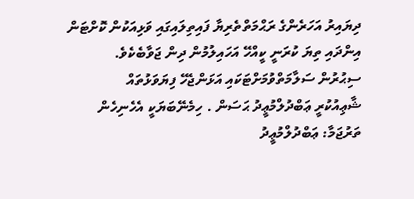ދިޔައިރު އަހަރެންގެ ރަޙްމަތްތެރިޔާ ފައިތިލައިގައި ވަޅިއަކުން ކޮށްޓަން އިންދައި ތިޔަ ކުރަނީ ކީއްހޭ އަހައިލުމުން ދިން ޖަވާބެކެވެ.
ސިޙުރުން ސަލާމަތްވުމަށްޓަކައި އަޅަންޖެހޭ ފިޔަވަޅުތައް
ޝާޢިއުކުރީ ޢަބްދުލްމުޢީދު ޙަސަން . ހިމެނޭބަޔަކީ އެހެނިހެން
ތަރުޖަމާ: ޢަބްދުލްމުޢީދު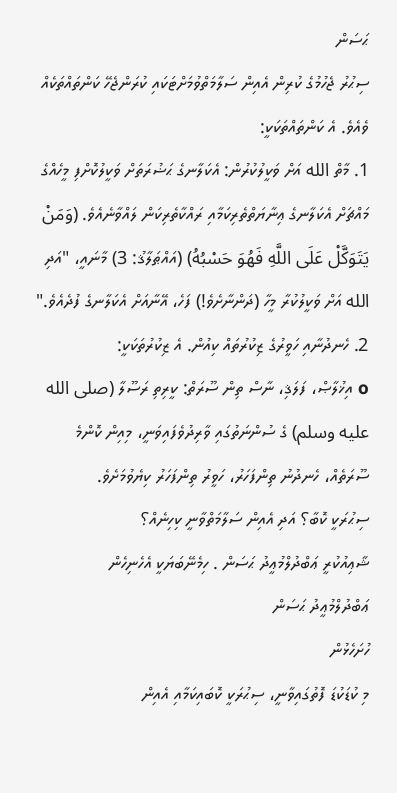ޙަސަން
ސިޙުރު ޖެހުމުގެ ކުރިން އެއިން ސަލާމަތްވުމަށްޓަކައި ކުރަންޖެހޭ ކަންތައްތަކެއް ވެއެވެ. އެ ކަންތައްތަކަކީ:
1. މާތް الله އަށް ވަކީލުކުރުން: އެކަލާނގެ ޙަޟުރަތަށް ވަކީލުކޮށްފި މީހެއްގެ މައްޗަށް އެކަލާނގެ ޢިނާޔަތްތެރިކަމާއި ރައްކާތެރިކަން ލައްވާނެއެވެ. (وَمَنْ يَتَوَكَّلْ عَلَى اللَّهِ فَهُوَ حَسْبُهُ) (އައްޠަލާޤު: 3) މާނައީ، "އަދި الله އަށް ވަކީލުކުރާ މީހާ (ދަންނާށެވެ!) ފަހެ، އޭނާއަށް އެކަލާނގެ ފުދެއެވެ."
2. ހެނދުނާއި ހަވީރުގެ ޒިކުރުތައް ކިއުން. އެ ޒިކުރުތަކަކީ:
o އިޚުލާޞް، ފަލަޤި، ނާސް ތިން ސޫރަތް: ކީރިތި ރަސޫލާ (صلى الله عليه وسلم) ގެ ސުންނަތުގައި ވާރިދުވެފައިވަނީ، މިއިން ކޮންމެ ސޫރަތެއް، ހެނދުނު ތިންފަހަރު، ހަވީރު ތިންފަހަރު ކިޔެވުމަށެވެ.
ސިޙުރަކީ ކޮބާ؟ އަދި އެއިން ސަލާމަތްވާނީ ކިހިނެއް؟
ޝާޢިއުކުރީ ޢަބްދުލްމުޢީދު ޙަސަން . ހިމެނޭބަޔަކީ އެހެނިހެން
ޢަބްދުލްމުޢީދު ޙަސަން
ހުށަހެޅުން
މި ކުޑަކުޑަ ފޮތުގައިވާނީ، ސިޙުރަކީ ކޮބައިކަމާއި އެއިން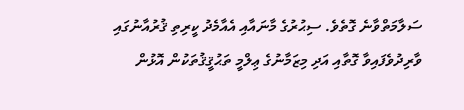ސަލާމަތްވާނެ ގޮތެވެ. ސިޙުރުގެ މާނައާއި އެއާމެދު ކީރިތި ޤުރުއާނުގައި ވާރިދުވެފައިވާ ގޮތާއި އަދި މިޒަމާނުގެ ޢިލްމީ ތަޙުޤީޤުތަކުން އޮޅުން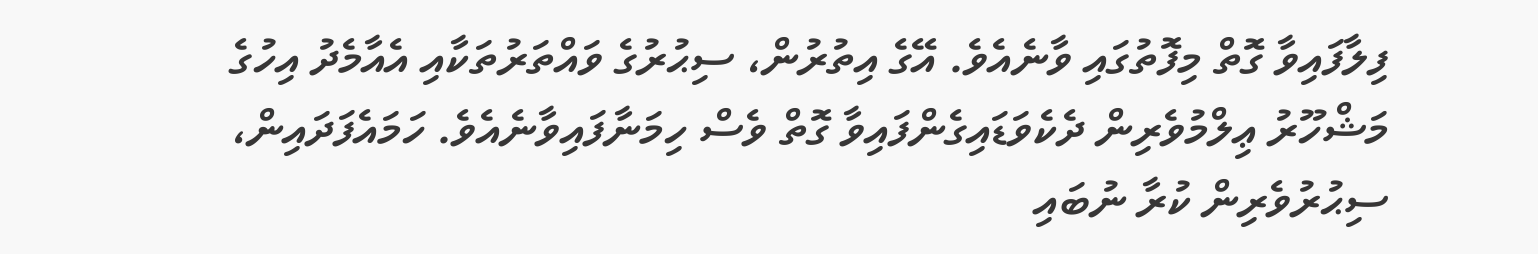ފިލާފައިވާ ގޮތް މިފޮތުގައި ވާނެއެވެ. އޭގެ އިތުރުން، ސިޙުރުގެ ވައްތަރުތަކާއި އެއާމެދު އިހުގެ މަޝްހޫރު ޢިލްމުވެރިން ދެކެވަޑައިގެންފައިވާ ގޮތް ވެސް ހިމަނާފައިވާނެއެވެ. ހަމައެފަދައިން، ސިޙުރުވެރިން ކުރާ ނުބައި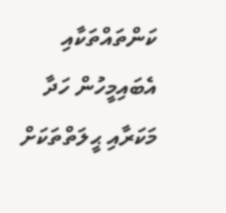ކަންތައްތަކާއި އެބައިމީހުން ހަދާ މަކަރާއި ޙީލަތްތަކަށް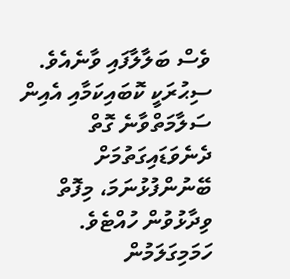ވެސް ބަލާލާފައި ވާނެއެވެ. ސިޙުރަކީ ކޮބައިކަމާއި އެއިން ސަލާމަތްވާނެ ގޮތް ދެނެވަޑައިގަތުމަށް ބޭނުންފުޅުނަމަ، މިފޮތް ވިދާޅުވުން ހުއްޓެވެ.
ހަމަމިގަލަމުން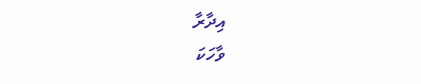އިދާރާ
ވާހަކަ